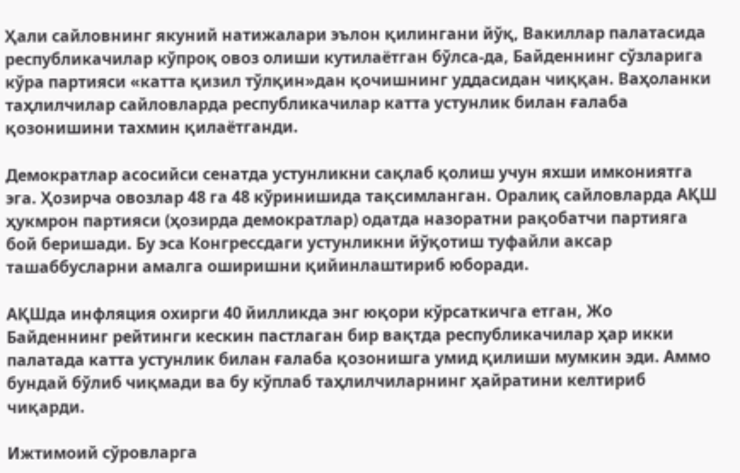Ҳали сайловнинг якуний натижалари эълон қилингани йўқ, Вакиллар палатасида республикачилар кўпроқ овоз олиши кутилаётган бўлса-да, Байденнинг сўзларига кўра партияси «катта қизил тўлқин»дан қочишнинг уддасидан чиққан. Ваҳоланки таҳлилчилар сайловларда республикачилар катта устунлик билан ғалаба қозонишини тахмин қилаётганди.

Демократлар асосийси сенатда устунликни сақлаб қолиш учун яхши имкониятга эга. Ҳозирча овозлар 48 га 48 кўринишида тақсимланган. Оралиқ сайловларда АҚШ ҳукмрон партияси (ҳозирда демократлар) одатда назоратни рақобатчи партияга бой беришади. Бу эса Конгрессдаги устунликни йўқотиш туфайли аксар ташаббусларни амалга оширишни қийинлаштириб юборади.

АҚШда инфляция охирги 40 йилликда энг юқори кўрсаткичга етган, Жо Байденнинг рейтинги кескин пастлаган бир вақтда республикачилар ҳар икки палатада катта устунлик билан ғалаба қозонишга умид қилиши мумкин эди. Аммо бундай бўлиб чиқмади ва бу кўплаб таҳлилчиларнинг ҳайратини келтириб чиқарди.

Ижтимоий сўровларга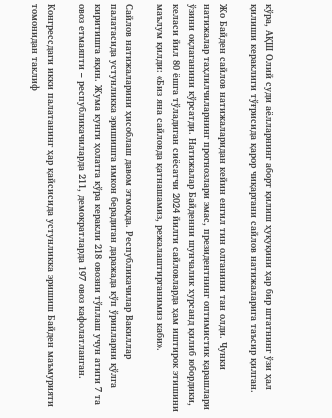кўра, АҚШ Олий суди аёлларнинг аборт қилиш ҳуқуқини ҳар бир штатнинг ўзи ҳал қилиши кераклиги тўғрисида қарор чиқаргани сайлов натижаларига таъсир қилган.

Жо Байден сайлов натижаларидан кейин енгил тин олганини тан олди. Чунки натижалар таҳлилчиларнинг прогнозлари эмас, президентнинг оптимистик қарашлари ўзини оқлаганини кўрсатди. Натижалар Байденни шунчалик хурсанд қилиб юбордики, келаси йил 80 ёшга тўладиган сиёсатчи 2024 йилги сайловларда ҳам иштирок этишини маълум қилди: «Биз яна сайловда қатнашамиз, режалаштирганимиз каби».

Сайлов натижаларини ҳисоблаш давом этмоқда. Республикачилар Вакиллар палатасида устунликка эришишга имкон берадиган даражада кўп ўринларни қўлга киритишга яқин. Жума кунги ҳолатга кўра керакли 218 овозни тўплаш учун атиги 7 та овоз етмаяпти – республикачиларда 211, демократларда 197 овоз кафолатланган.

Конгрессдаги икки палатанинг ҳар қайсисида устунликка эришиш Байден маъмурияти томонидан таклиф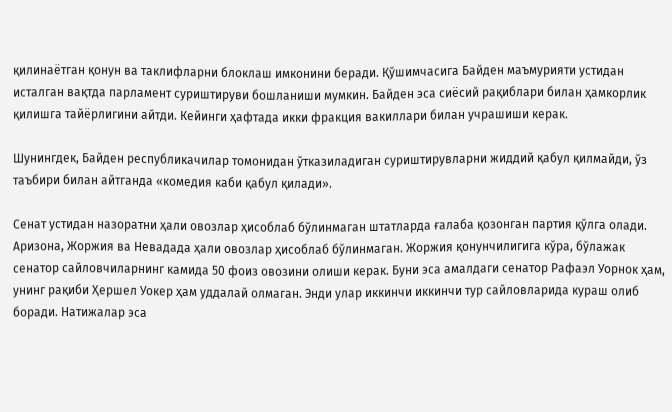қилинаётган қонун ва таклифларни блоклаш имконини беради. Қўшимчасига Байден маъмурияти устидан исталган вақтда парламент суриштируви бошланиши мумкин. Байден эса сиёсий рақиблари билан ҳамкорлик қилишга тайёрлигини айтди. Кейинги ҳафтада икки фракция вакиллари билан учрашиши керак.

Шунингдек, Байден республикачилар томонидан ўтказиладиган суриштирувларни жиддий қабул қилмайди, ўз таъбири билан айтганда «комедия каби қабул қилади».

Сенат устидан назоратни ҳали овозлар ҳисоблаб бўлинмаган штатларда ғалаба қозонган партия қўлга олади. Аризона, Жоржия ва Невадада ҳали овозлар ҳисоблаб бўлинмаган. Жоржия қонунчилигига кўра, бўлажак сенатор сайловчиларнинг камида 50 фоиз овозини олиши керак. Буни эса амалдаги сенатор Рафаэл Уорнок ҳам, унинг рақиби Ҳершел Уокер ҳам уддалай олмаган. Энди улар иккинчи иккинчи тур сайловларида кураш олиб боради. Натижалар эса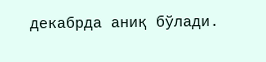декабрда аниқ бўлади.